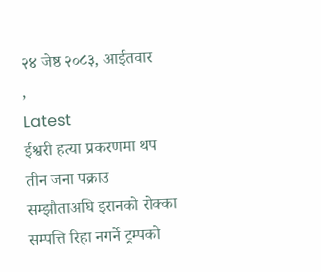२४ जेष्ठ २०८३, आईतवार
,
Latest
ईश्वरी हत्या प्रकरणमा थप तीन जना पक्राउ सम्झौताअघि इरानको रोक्का सम्पत्ति रिहा नगर्ने ट्रम्पको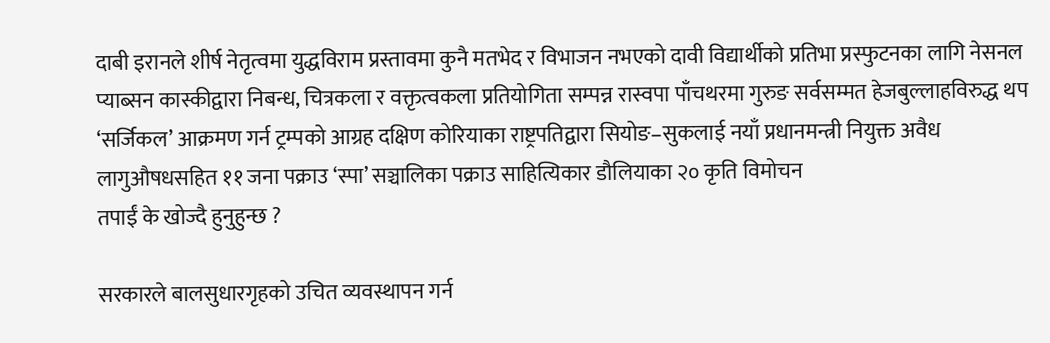दाबी इरानले शीर्ष नेतृत्वमा युद्धविराम प्रस्तावमा कुनै मतभेद र विभाजन नभएको दावी विद्यार्थीको प्रतिभा प्रस्फुटनका लागि नेसनल प्याब्सन कास्कीद्वारा निबन्ध, चित्रकला र वक्तृत्वकला प्रतियोगिता सम्पन्न रास्वपा पाँचथरमा गुरुङ सर्वसम्मत हेजबुल्लाहविरुद्ध थप ‘सर्जिकल’ आक्रमण गर्न ट्रम्पको आग्रह दक्षिण कोरियाका राष्ट्रपतिद्वारा सियोङ–सुकलाई नयाँ प्रधानमन्त्री नियुक्त अवैध लागुऔषधसहित ११ जना पक्राउ ‘स्पा’ सञ्चालिका पक्राउ साहित्यिकार डौलियाका २० कृति विमोचन
तपाईं के खोज्दै हुनुहुन्छ ?

सरकारले बालसुधारगृहको उचित व्यवस्थापन गर्न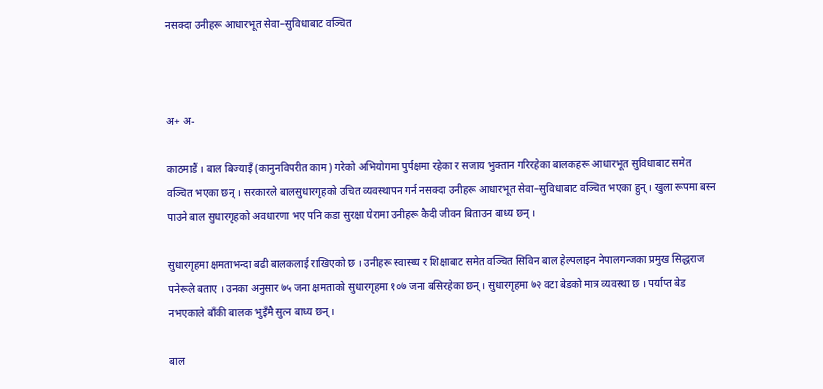नसक्दा उनीहरू आधारभूत सेवा–सुविधाबाट वञ्चित



अ+ अ-

काठमाडैं । बाल बिज्याइँ (कानुनविपरीत काम) गरेको अभियोगमा पुर्पक्षमा रहेका र सजाय भुक्तान गरिरहेका बालकहरू आधारभूत सुविधाबाट समेत वञ्चित भएका छन् । सरकारले बालसुधारगृहको उचित व्यवस्थापन गर्न नसक्दा उनीहरू आधारभूत सेवा–सुविधाबाट वञ्चित भएका हुन् । खुला रूपमा बस्न पाउने बाल सुधारगृहको अवधारणा भए पनि कडा सुरक्षा घेरामा उनीहरू कैदी जीवन बिताउन बाध्य छन् ।

सुधारगृहमा क्षमताभन्दा बढी बालकलाई राखिएको छ । उनीहरू स्वास्थ्य र शिक्षाबाट समेत वञ्चित सिविन बाल हेल्पलाइन नेपालगन्जका प्रमुख सिद्धराज पनेरूले बताए । उनका अनुसार ७५ जना क्षमताको सुधारगृहमा १०७ जना बसिरहेका छन् । सुधारगृहमा ७२ वटा बेडको मात्र व्यवस्था छ । पर्याप्त बेड नभएकाले बाँकी बालक भुइँमै सुत्न बाध्य छन् ।

बाल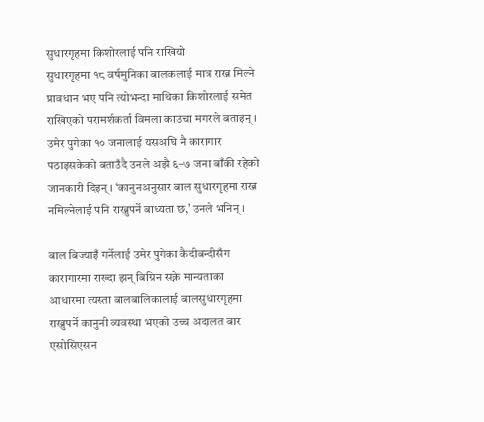सुधारगृहमा किशोरलाई पनि राखियो
सुधारगृहमा १८ वर्षमुनिका बालकलाई मात्र राख्न मिल्ने प्रावधान भए पनि त्योभन्दा माथिका किशोरलाई समेत राखिएको परामर्शकर्ता विमला काउचा मगरले बताइन् । उमेर पुगेका १० जनालाई यसअघि नै कारागार पठाइसकेको बताउँदै उनले अझै ६–७ जना बाँकी रहेको जानकारी दिइन् । ‘कानुनअनुसार बाल सुधारगृहमा राख्न नमिल्नेलाई पनि राख्नुपर्ने बाध्यता छ,’ उनले भनिन् ।

बाल बिज्याइँ गर्नेलाई उमेर पुगेका कैदीबन्दीसँग कारागारमा राख्दा झन् बिग्रिन सक्ने मान्यताका आधारमा त्यस्ता बालबालिकालाई बालसुधारगृहमा राख्नुपर्ने कानुनी व्यवस्था भएको उच्च अदालत बार एसोसिएसन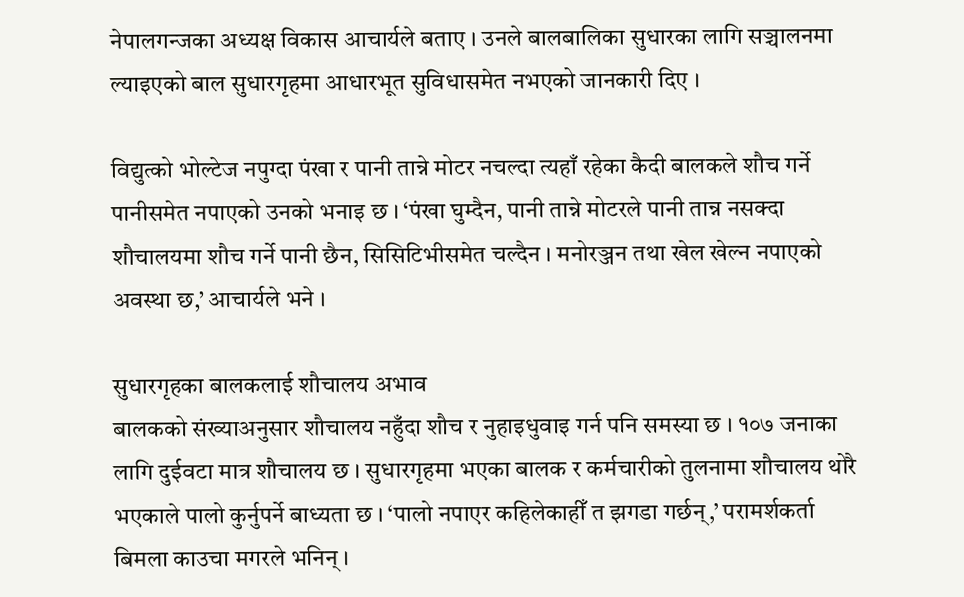नेपालगन्जका अध्यक्ष विकास आचार्यले बताए । उनले बालबालिका सुधारका लागि सञ्चालनमा ल्याइएको बाल सुधारगृहमा आधारभूत सुविधासमेत नभएको जानकारी दिए ।

विद्युत्को भोल्टेज नपुग्दा पंखा र पानी तान्ने मोटर नचल्दा त्यहाँ रहेका कैदी बालकले शौच गर्ने पानीसमेत नपाएको उनको भनाइ छ । ‘पंखा घुम्दैन, पानी तान्ने मोटरले पानी तान्न नसक्दा शौचालयमा शौच गर्ने पानी छैन, सिसिटिभीसमेत चल्दैन । मनोरञ्जन तथा खेल खेल्न नपाएको अवस्था छ,’ आचार्यले भने ।

सुधारगृहका बालकलाई शौचालय अभाव
बालकको संख्याअनुसार शौचालय नहुँदा शौच र नुहाइधुवाइ गर्न पनि समस्या छ । १०७ जनाका लागि दुईवटा मात्र शौचालय छ । सुधारगृहमा भएका बालक र कर्मचारीको तुलनामा शौचालय थोरै भएकाले पालो कुर्नुपर्ने बाध्यता छ । ‘पालो नपाएर कहिलेकाहीँ त झगडा गर्छन्,’ परामर्शकर्ता बिमला काउचा मगरले भनिन् ।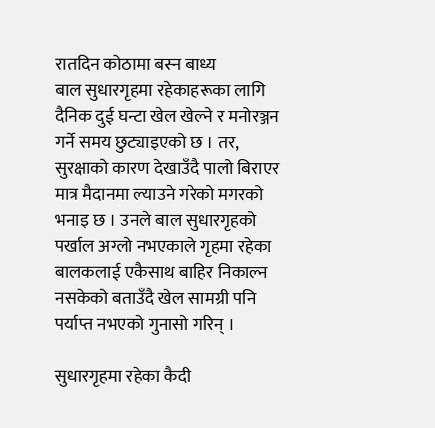रातदिन कोठामा बस्न बाध्य
बाल सुधारगृहमा रहेकाहरूका लागि दैनिक दुई घन्टा खेल खेल्ने र मनोरञ्जन गर्ने समय छुट्याइएको छ । तर, सुरक्षाको कारण देखाउँदै पालो बिराएर मात्र मैदानमा ल्याउने गरेको मगरको भनाइ छ । उनले बाल सुधारगृहको पर्खाल अग्लो नभएकाले गृहमा रहेका बालकलाई एकैसाथ बाहिर निकाल्न नसकेको बताउँदै खेल सामग्री पनि पर्याप्त नभएको गुनासो गरिन् ।

सुधारगृहमा रहेका कैदी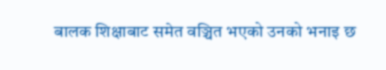बालक शिक्षाबाट समेत वञ्चित भएको उनको भनाइ छ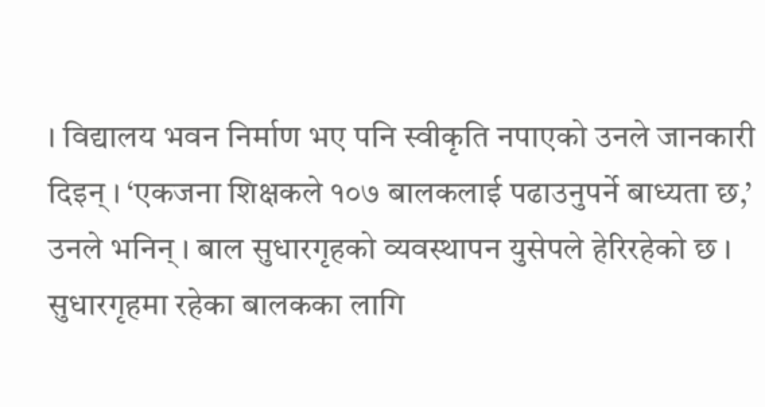। विद्यालय भवन निर्माण भए पनि स्वीकृति नपाएको उनले जानकारी दिइन् । ‘एकजना शिक्षकले १०७ बालकलाई पढाउनुपर्ने बाध्यता छ,’ उनले भनिन् । बाल सुधारगृहको व्यवस्थापन युसेपले हेरिरहेको छ । सुधारगृहमा रहेका बालकका लागि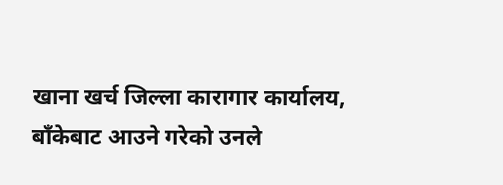खाना खर्च जिल्ला कारागार कार्यालय, बाँकेबाट आउने गरेको उनले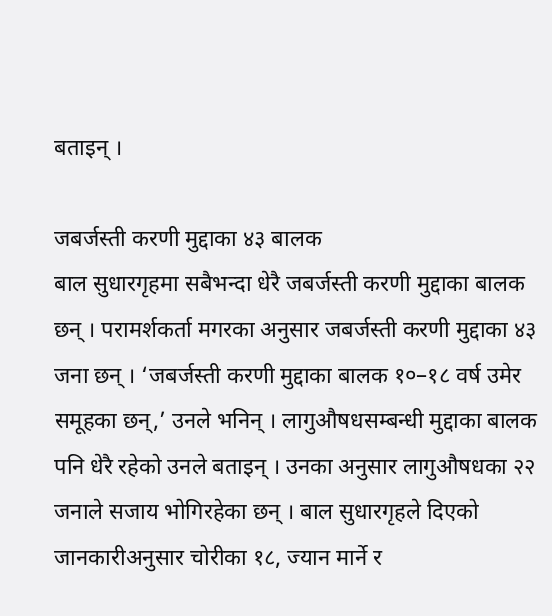बताइन् ।

जबर्जस्ती करणी मुद्दाका ४३ बालक
बाल सुधारगृहमा सबैभन्दा धेरै जबर्जस्ती करणी मुद्दाका बालक छन् । परामर्शकर्ता मगरका अनुसार जबर्जस्ती करणी मुद्दाका ४३ जना छन् । ‘जबर्जस्ती करणी मुद्दाका बालक १०–१८ वर्ष उमेर समूहका छन्,’ उनले भनिन् । लागुऔषधसम्बन्धी मुद्दाका बालक पनि धेरै रहेको उनले बताइन् । उनका अनुसार लागुऔषधका २२ जनाले सजाय भोगिरहेका छन् । बाल सुधारगृहले दिएको जानकारीअनुसार चोरीका १८, ज्यान मार्ने र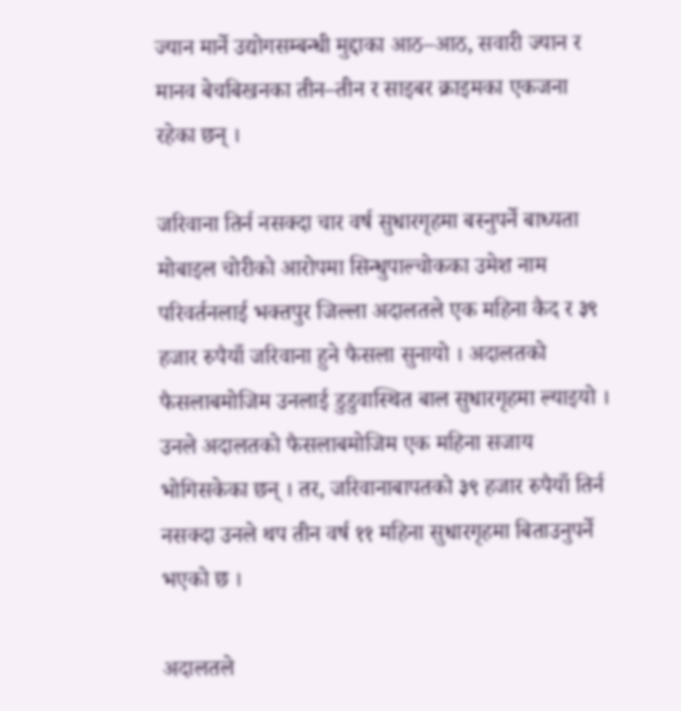ज्यान मार्ने उद्योगसम्बन्धी मुद्दाका आठ–आठ, सवारी ज्यान र मानव बेचबिखनका तीन–तीन र साइबर क्राइमका एकजना रहेका छन् ।

जरिवाना तिर्न नसक्दा चार वर्ष सुधारगृहमा बस्नुपर्ने बाध्यता
मोबाइल चोरीको आरोपमा सिन्धुपाल्चोकका उमेश नाम परिवर्तनलाई भक्तपुर जिल्ला अदालतले एक महिना कैद र ३९ हजार रुपैयाँ जरिवाना हुने फैसला सुनायो । अदालतको फैसलाबमोजिम उनलाई डुडुवास्थित बाल सुधारगृहमा ल्याइयो । उनले अदालतको फैसलाबमोजिम एक महिना सजाय भोगिसकेका छन् । तर, जरिवानाबापतको ३९ हजार रुपैयाँ तिर्न नसक्दा उनले थप तीन वर्ष ११ महिना सुधारगृहमा बिताउनुपर्ने भएको छ ।

अदालतले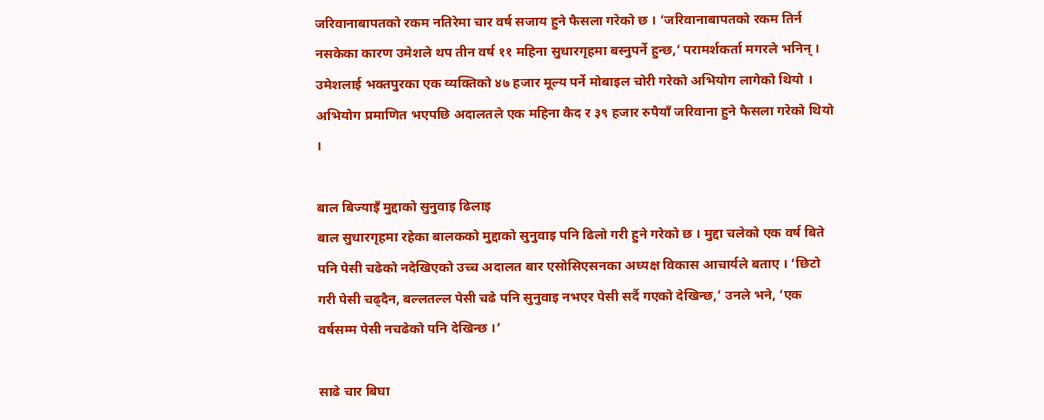जरिवानाबापतको रकम नतिरेमा चार वर्ष सजाय हुने फैसला गरेको छ । ‘जरिवानाबापतको रकम तिर्न नसकेका कारण उमेशले थप तीन वर्ष ११ महिना सुधारगृहमा बस्नुपर्ने हुन्छ,’ परामर्शकर्ता मगरले भनिन् । उमेशलाई भक्तपुरका एक व्यक्तिको ४७ हजार मूल्य पर्ने मोबाइल चोरी गरेको अभियोग लागेको थियो । अभियोग प्रमाणित भएपछि अदालतले एक महिना कैद र ३९ हजार रुपैयाँ जरिवाना हुने फैसला गरेको थियो ।

बाल बिज्याइँ मुद्दाको सुनुवाइ ढिलाइ
बाल सुधारगृहमा रहेका बालकको मुद्दाको सुनुवाइ पनि ढिलो गरी हुने गरेको छ । मुद्दा चलेको एक वर्ष बिते पनि पेसी चढेको नदेखिएको उच्च अदालत बार एसोसिएसनका अध्यक्ष विकास आचार्यले बताए । ‘छिटो गरी पेसी चढ्दैन, बल्लतल्ल पेसी चढे पनि सुनुवाइ नभएर पेसी सर्दै गएको देखिन्छ,’ उनले भने, ‘एक वर्षसम्म पेसी नचढेको पनि देखिन्छ ।’

साढे चार बिघा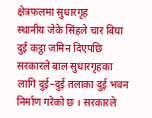क्षेत्रफलमा सुधारगृह
स्थानीय जेके सिंहले चार बिघा दुई कट्ठा जमिन दिएपछि सरकारले बाल सुधारगृहका लागि दुई–दुई तलाका दुई भवन निर्माण गरेको छ । सरकारले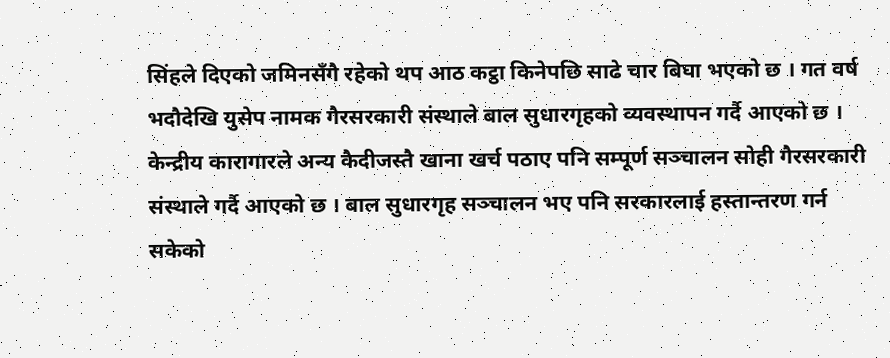सिंहले दिएको जमिनसँगै रहेको थप आठ कट्ठा किनेपछि साढे चार बिघा भएको छ । गत वर्ष भदौदेखि युसेप नामक गैरसरकारी संस्थाले बाल सुधारगृहको व्यवस्थापन गर्दै आएको छ । केन्द्रीय कारागारले अन्य कैदीजस्तै खाना खर्च पठाए पनि सम्पूर्ण सञ्चालन सोही गैरसरकारी संस्थाले गर्दै आएको छ । बाल सुधारगृह सञ्चालन भए पनि सरकारलाई हस्तान्तरण गर्न सकेको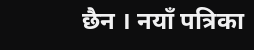छैन । नयाँ पत्रिका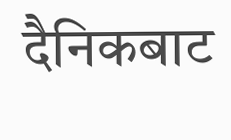दैनिकबाट